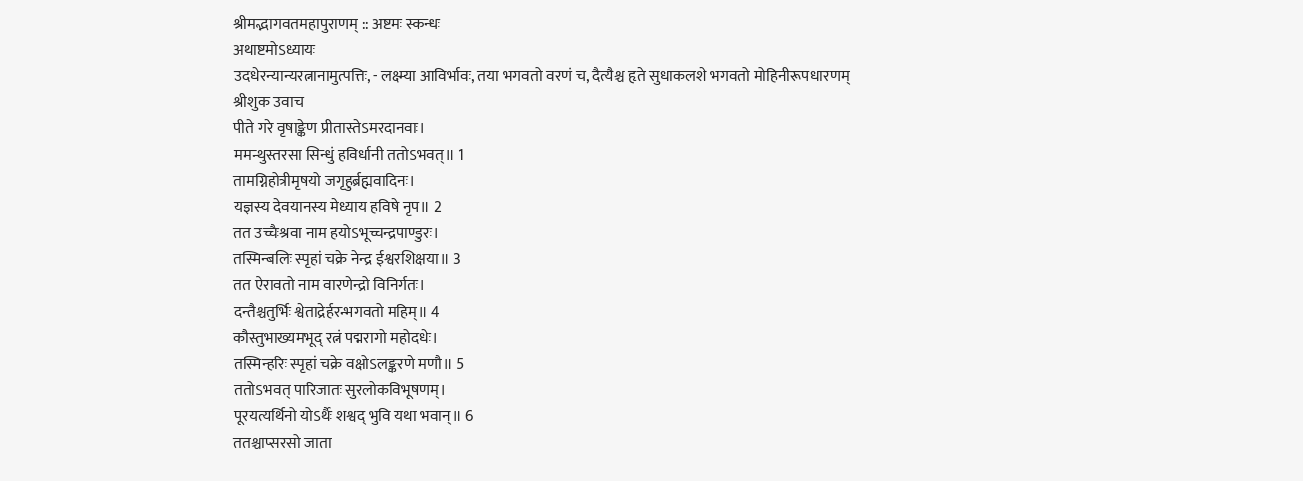श्रीमद्भागवतमहापुराणम् :: अष्टमः स्कन्धः
अथाष्टमोऽध्यायः
उदधेरन्यान्यरत्नानामुत्पत्तिः, - लक्ष्म्या आविर्भावः, तया भगवतो वरणं च, दैत्यैश्च हृते सुधाकलशे भगवतो मोहिनीरूपधारणम्
श्रीशुक उवाच
पीते गरे वृषाङ्केण प्रीतास्तेऽमरदानवाः।
ममन्थुस्तरसा सिन्धुं हविर्धानी ततोऽभवत्॥ 1
तामग्निहोत्रीमृषयो जगृहुर्ब्रह्मवादिनः।
यज्ञस्य देवयानस्य मेध्याय हविषे नृप॥ 2
तत उच्चैःश्रवा नाम हयोऽभूच्चन्द्रपाण्डुरः।
तस्मिन्बलिः स्पृहां चक्रे नेन्द्र ईश्वरशिक्षया॥ 3
तत ऐरावतो नाम वारणेन्द्रो विनिर्गतः।
दन्तैश्चतुर्भिः श्वेताद्रेर्हरन्भगवतो महिम्॥ 4
कौस्तुभाख्यमभूद् रत्नं पद्मरागो महोदधेः।
तस्मिन्हरिः स्पृहां चक्रे वक्षोऽलङ्करणे मणौ॥ 5
ततोऽभवत् पारिजातः सुरलोकविभूषणम्।
पूरयत्यर्थिनो योऽर्थैः शश्वद् भुवि यथा भवान्॥ 6
ततश्चाप्सरसो जाता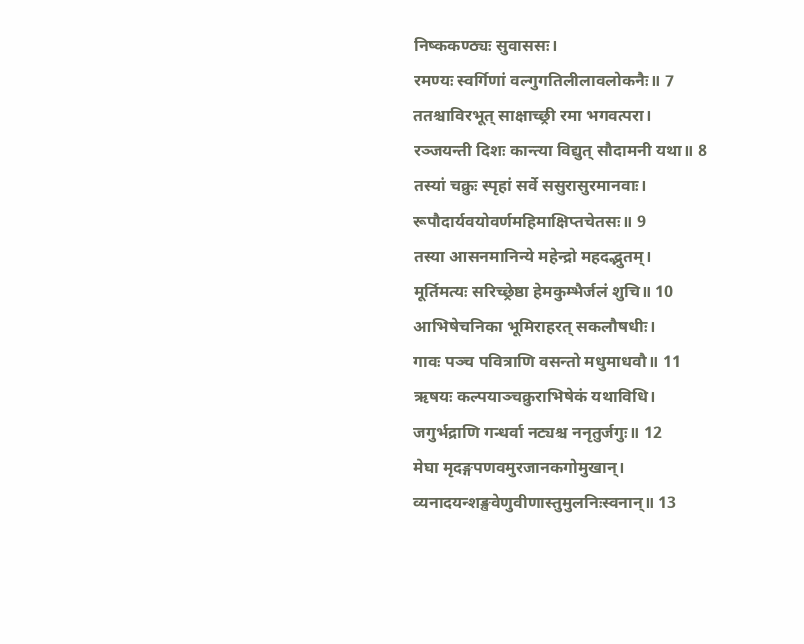निष्ककण्ठ्यः सुवाससः।
रमण्यः स्वर्गिणां वल्गुगतिलीलावलोकनैः॥ 7
ततश्चाविरभूत् साक्षाच्छ्री रमा भगवत्परा।
रञ्जयन्ती दिशः कान्त्या विद्युत् सौदामनी यथा॥ 8
तस्यां चक्रुः स्पृहां सर्वे ससुरासुरमानवाः।
रूपौदार्यवयोवर्णमहिमाक्षिप्तचेतसः॥ 9
तस्या आसनमानिन्ये महेन्द्रो महदद्भुतम्।
मूर्तिमत्यः सरिच्छ्रेष्ठा हेमकुम्भैर्जलं शुचि॥ 10
आभिषेचनिका भूमिराहरत् सकलौषधीः।
गावः पञ्च पवित्राणि वसन्तो मधुमाधवौ॥ 11
ऋषयः कल्पयाञ्चक्रुराभिषेकं यथाविधि।
जगुर्भद्राणि गन्धर्वा नट्यश्च ननृतुर्जगुः॥ 12
मेघा मृदङ्गपणवमुरजानकगोमुखान्।
व्यनादयन्शङ्खवेणुवीणास्तुमुलनिःस्वनान्॥ 13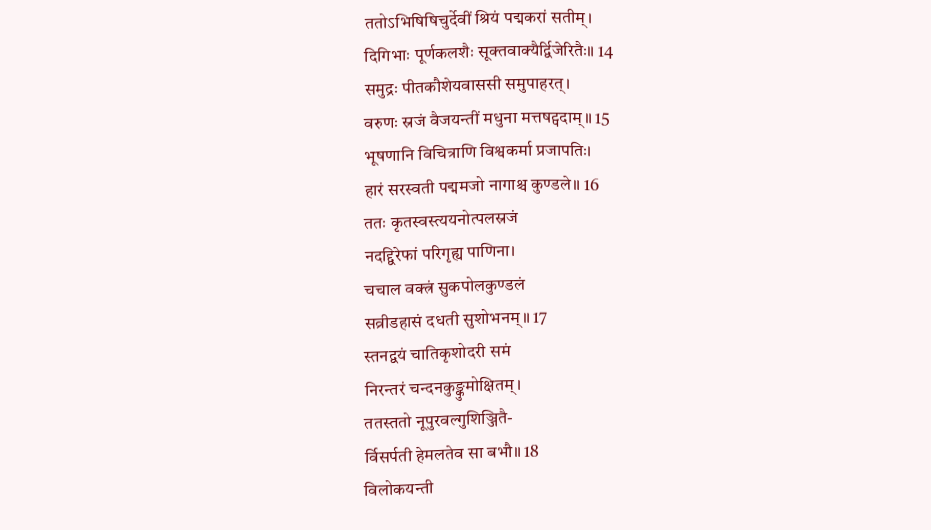ततोऽभिषिषिचुर्देवीं श्रियं पद्मकरां सतीम्।
दिगिभाः पूर्णकलशैः सूक्तवाक्यैर्द्विजेरितैः॥ 14
समुद्रः पीतकौशेयवाससी समुपाहरत्।
वरुणः स्रजं वैजयन्तीं मधुना मत्तषट्पदाम्॥ 15
भूषणानि विचित्राणि विश्वकर्मा प्रजापतिः।
हारं सरस्वती पद्ममजो नागाश्च कुण्डले॥ 16
ततः कृतस्वस्त्ययनोत्पलस्रजं
नदद्द्विरेफां परिगृह्य पाणिना।
चचाल वक्त्रं सुकपोलकुण्डलं
सव्रीडहासं दधती सुशोभनम्॥ 17
स्तनद्वयं चातिकृशोदरी समं
निरन्तरं चन्दनकुङ्कुमोक्षितम्।
ततस्ततो नूपुरवल्गुशिञ्जितै-
र्विसर्पती हेमलतेव सा बभौ॥ 18
विलोकयन्ती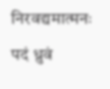निरवद्यमात्मनः
पदं ध्रुवं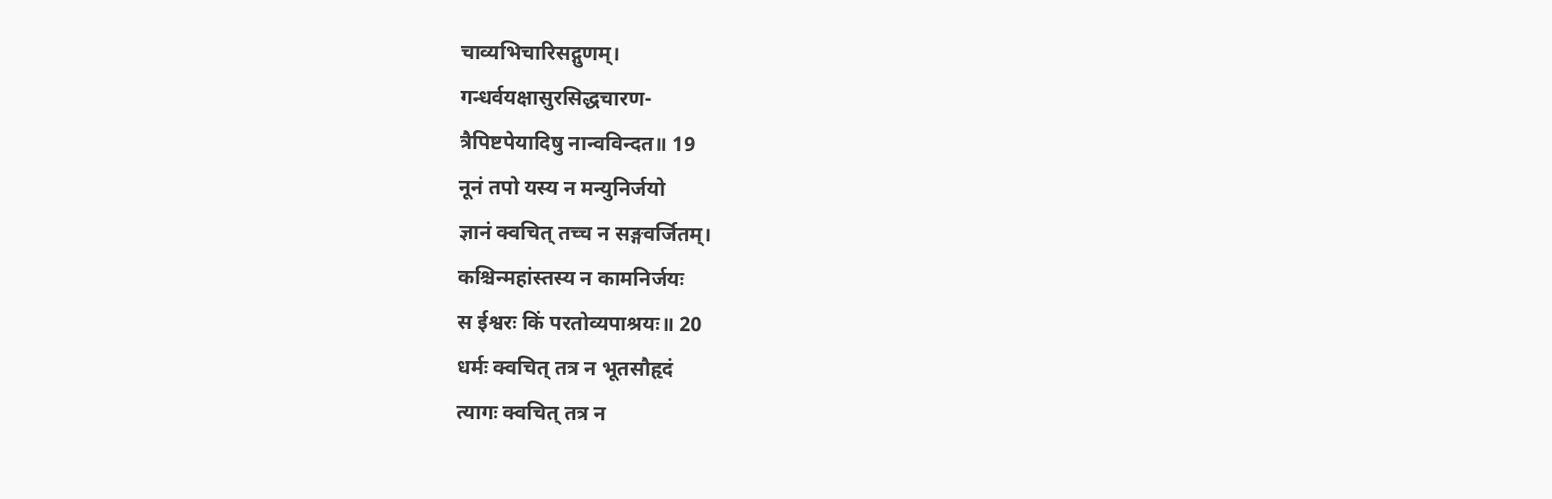चाव्यभिचारिसद्गुणम्।
गन्धर्वयक्षासुरसिद्धचारण-
त्रैपिष्टपेयादिषु नान्वविन्दत॥ 19
नूनं तपो यस्य न मन्युनिर्जयो
ज्ञानं क्वचित् तच्च न सङ्गवर्जितम्।
कश्चिन्महांस्तस्य न कामनिर्जयः
स ईश्वरः किं परतोव्यपाश्रयः॥ 20
धर्मः क्वचित् तत्र न भूतसौहृदं
त्यागः क्वचित् तत्र न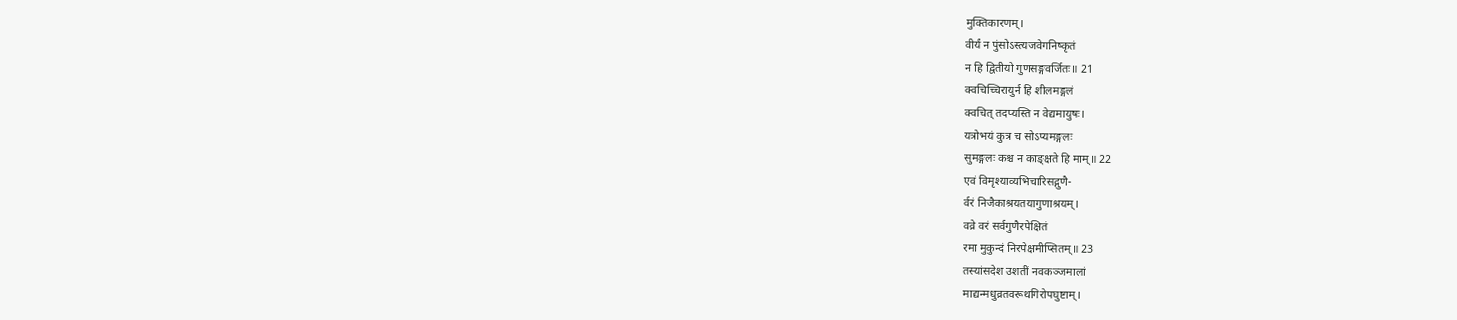मुक्तिकारणम्।
वीर्यं न पुंसोऽस्त्यजवेगनिष्कृतं
न हि द्वितीयो गुणसङ्गवर्जितः॥ 21
क्वचिच्चिरायुर्न हि शीलमङ्गलं
क्वचित् तदप्यस्ति न वेद्यमायुषः।
यत्रोभयं कुत्र च सोऽप्यमङ्गलः
सुमङ्गलः कश्च न काङ्क्षते हि माम्॥ 22
एवं विमृश्याव्यभिचारिसद्गुणै-
र्वरं निजैकाश्रयतयागुणाश्रयम्।
वव्रे वरं सर्वगुणैरपेक्षितं
रमा मुकुन्दं निरपेक्षमीप्सितम्॥ 23
तस्यांसदेश उशतीं नवकञ्जमालां
माद्यन्मधुव्रतवरूथगिरोपघुष्टाम्।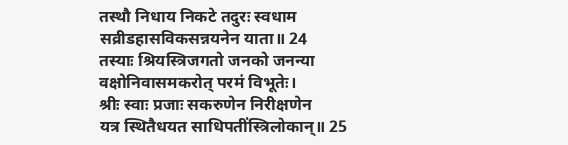तस्थौ निधाय निकटे तदुरः स्वधाम
सव्रीडहासविकसन्नयनेन याता॥ 24
तस्याः श्रियस्त्रिजगतो जनको जनन्या
वक्षोनिवासमकरोत् परमं विभूतेः।
श्रीः स्वाः प्रजाः सकरुणेन निरीक्षणेन
यत्र स्थितैधयत साधिपतींस्त्रिलोकान्॥ 25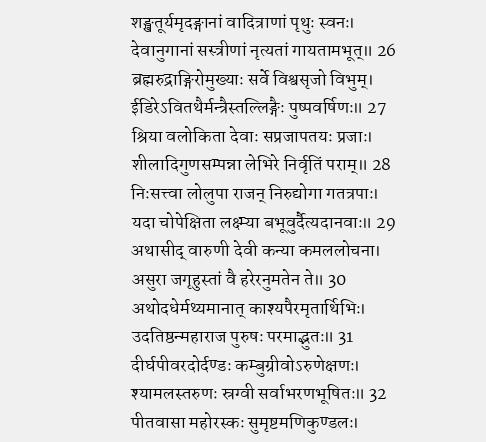शङ्खतूर्यमृदङ्गानां वादित्राणां पृथुः स्वनः।
देवानुगानां सस्त्रीणां नृत्यतां गायतामभूत्॥ 26
ब्रह्मरुद्राङ्गिरोमुख्याः सर्वे विश्वसृजो विभुम्।
ईडिरेऽवितथैर्मन्त्रैस्तल्लिङ्गैः पुष्पवर्षिणः॥ 27
श्रिया वलोकिता देवाः सप्रजापतयः प्रजाः।
शीलादिगुणसम्पन्ना लेभिरे निर्वृतिं पराम्॥ 28
निःसत्त्वा लोलुपा राजन् निरुद्योगा गतत्रपाः।
यदा चोपेक्षिता लक्ष्म्या बभूवुर्दैत्यदानवाः॥ 29
अथासीद् वारुणी देवी कन्या कमललोचना।
असुरा जगृहुस्तां वै हरेरनुमतेन ते॥ 30
अथोदधेर्मथ्यमानात् काश्यपैरमृतार्थिभिः।
उदतिष्ठन्महाराज पुरुषः परमाद्भुतः॥ 31
दीर्घपीवरदोर्दण्डः कम्बुग्रीवोऽरुणेक्षणः।
श्यामलस्तरुणः स्रग्वी सर्वाभरणभूषितः॥ 32
पीतवासा महोरस्कः सुमृष्टमणिकुण्डलः।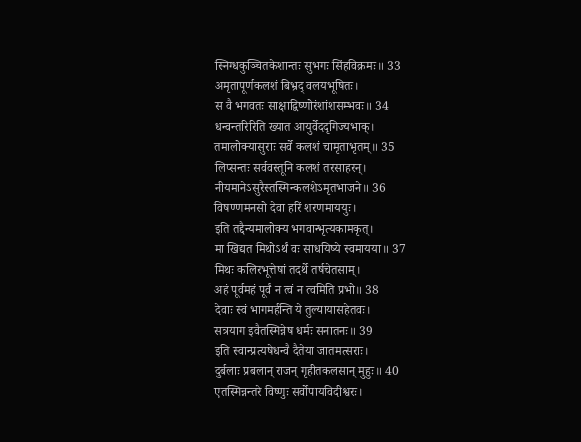स्निग्धकुञ्चितकेशान्तः सुभगः सिंहविक्रमः॥ 33
अमृतापूर्णकलशं बिभ्रद् वलयभूषितः।
स वै भगवतः साक्षाद्विष्णोरंशांशसम्भवः॥ 34
धन्वन्तरिरिति ख्यात आयुर्वेददृगिज्यभाक्।
तमालोक्यासुराः सर्वे कलशं चामृताभृतम्॥ 35
लिप्सन्तः सर्ववस्तूनि कलशं तरसाहरन्।
नीयमानेऽसुरैस्तस्मिन्कलशेऽमृतभाजने॥ 36
विषण्णमनसो देवा हरिं शरणमाययुः।
इति तद्दैन्यमालोक्य भगवान्भृत्यकामकृत्।
मा खिद्यत मिथोऽर्थं वः साधयिष्ये स्वमायया॥ 37
मिथः कलिरभूत्तेषां तदर्थे तर्षचेतसाम्।
अहं पूर्वमहं पूर्वं न त्वं न त्वमिति प्रभो॥ 38
देवाः स्वं भागमर्हन्ति ये तुल्यायासहेतवः।
सत्रयाग इवैतस्मिन्नेष धर्मः सनातनः॥ 39
इति स्वान्प्रत्यषेधन्वै दैतेया जातमत्सराः।
दुर्बलाः प्रबलान् राजन् गृहीतकलसान् मुहुः॥ 40
एतस्मिन्नन्तरे विष्णुः सर्वोपायविदीश्वरः।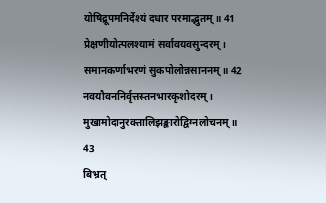योषिद्रूपमनिर्देश्यं दधार परमाद्भुतम्॥ 41
प्रेक्षणीयोत्पलश्यामं सर्वावयवसुन्दरम्।
समानकर्णाभरणं सुकपोलोन्नसाननम्॥ 42
नवयौवननिर्वृत्तस्तनभारकृशोदरम्।
मुखामोदानुरक्तालिझङ्कारोद्विग्नलोचनम्॥ 43
बिभ्रत्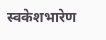स्वकेशभारेण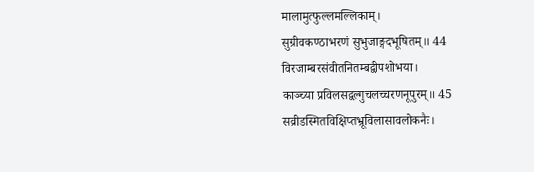मालामुत्फुल्लमल्लिकाम्।
सुग्रीवकण्ठाभरणं सुभुजाङ्गदभूषितम्॥ 44
विरजाम्बरसंवीतनितम्बद्वीपशोभया।
काञ्च्या प्रविलसद्वल्गुचलच्चरणनूपुरम्॥ 45
सव्रीडस्मितविक्षिप्तभ्रूविलासावलोकनैः।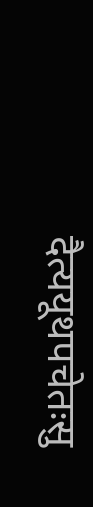दैत्ययूथपचेतःसु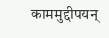काममुद्दीपयन्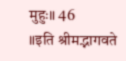मुहुः॥ 46
॥इति श्रीमद्भागवते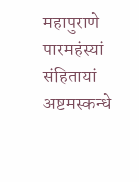महापुराणे पारमहंस्यां संहितायां
अष्टमस्कन्धे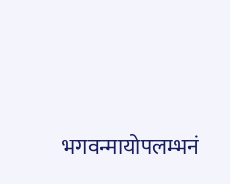भगवन्मायोपलम्भनं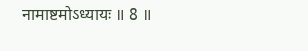नामाष्टमोऽध्यायः ॥ 8 ॥